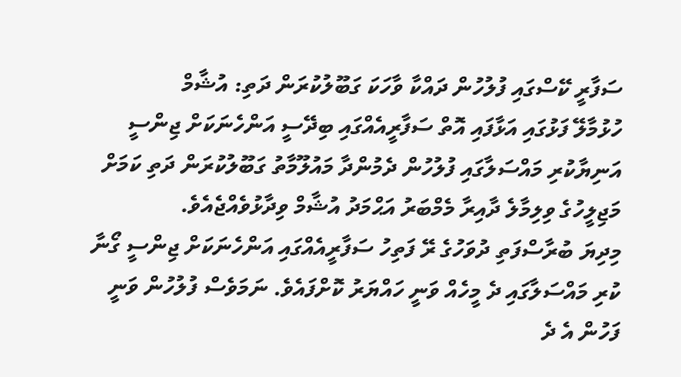ސަފާރީ ކޭސްގައި ފުލުހުން ދައްކާ ވާހަކަ ގަބޫލުކުރަން ދަތި: އުޝާމް
ހުޅުމާލޭ ފަޅުގައި އަޅާފައި އޮތް ސަފާރީއެއްގައި ބިދޭސީ އަންހެނަކަށް ޖިންސީ އަނިޔާކުރި މައްސަލާގައި ފުލުހުން ދެމުންދާ މައުލޫމާތު ގަބޫލުކުރަން ދަތި ކަމަށް މަޖިލީހުގެ ވިލިމާލެ ދާއިރާ މެމްބަރު އަޙްމަދު އުޝާމް ވިދާޅުވެއްޖެއެވެ.
މިދިޔަ ބުރާސްފަތި ދުވަހުގެ ރޭ ފަތިހު ސަފާރީއެއްގައި އަންހެނަކަށް ޖިންސީ ގޯނާ ކުރި މައްސަލާގައި ދެ މީހެއް ވަނީ ހައްޔަރު ކޮށްފައެވެ. ނަމަވެސް ފުލުހުން ވަނީ ފަހުން އެ ދެ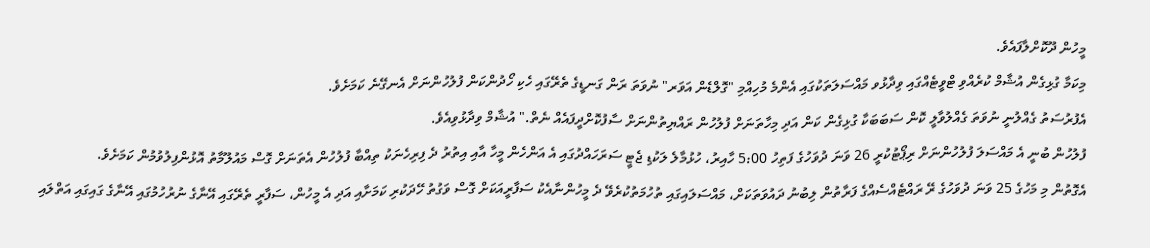މީހުން ދޫކޮށްލާފައެވެ.
މިކަމާ ގުޅިގެން އުޝާމް ކުރެއްވި ޓްވީޓެއްގައި ވިދާޅުވ މައްސަލަތަކުގައި އެންމެ މުހިއްމި "ގޮލްޑެން އަވަރ" ނުވަތަ ރަން ގަނޑީގެ ތެރޭގައި ހެކި ހޯދުންކަން ފުލުހުންނަށް އެނގޭނެ ކަމަށެވެ.
އެފުރުސަތު ގެއްލުނީ ނުވަތަ ގެއްލުވާލީ ކޮން ސަބަބަކާ ގުޅިގެން ކަން އަދި މިހާތަނަށް ފުލުހުން ރައްޔިތުންނަށް ސާފުކޮށްދީފައެއް ނެތް." އުޝާމް ވިދާޅުވިއެވެ.
ފުލުހުން ބުނީ އެ މައްސަލަ ފުލުހުންނަށް ރިޕޯޓުކުރީ 26 ވަނަ ދުވަހުގެ ފަތިހު 5:00 ހާއިރު، ހުޅުމާލެ ލަކުޑި ޖެޓީ ސަރަހައްދުގައި އެ އަންހެން މީހާ އާއި އިތުރު ދެ ފިރިހެނަކު ތިއްބާ ފުލުހުން އެތަނަށް ގޮސް މައުލޫމާތު އޮޅުންފިލުވުމުން ކަމަށެވެ.
އެގޮތުން މި މަހުގެ 25 ވަނަ ދުވަހުގެ ރޭ ރައްޓެއްސެއްގެ ފަރާތުން ލިބުނު ދައުވަތަކަށް، މައްސަލައިގައި ތުހުމަތުކުރެވޭ ދެ މީހުންނާއެކު ސަފާރީއަކަށް ގޮސް ވަގުތު ހޭދަކުރި ކަމަށާއި އަދި އެ މީހުން، ސަފާރީ ތެރޭގައި އޭނާގެ ނުރުހުމުގައި އޭނާގެ ގައިގައި އަތްލައި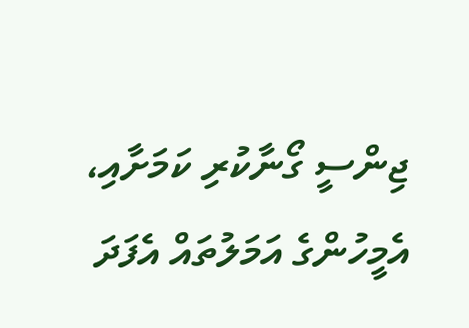ޖިންސީ ގޯނާކުރި ކަމަށާއި، އެމީހުންގެ އަމަލުތައް އެފަދަ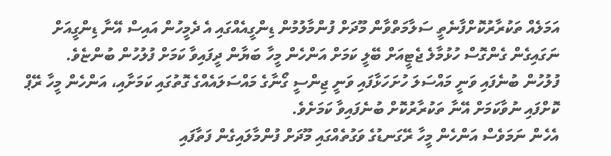އަމަލެއް ތަކުރާރުކޮށްފާނެތީ ސަލާމަތްވާން މޫދަށް ފުންމާލުމުން ޑިންގީއެއްގައި އެ ދެމީހުން އައިސް އޭނާ ޑިންގީއަށް ނަގައިގެން ގެންގޮސް ހުޅުމާލެ ޖެޓީއަށް ބޭލީ ކަމަށް އަންހެން މީހާ ބަޔާން ދީފައިވާ ކަމަށް ފުލުހުން ބުންޏެވެ.
ފުލުހުން ބުނެފައި ވަނީ މައްސަލަ ހުށަހަޅާފައި ވަނީ ޖިންސީ ގޯނާގެ މައްސަލައެއްގެ ގޮތުގައި ކަމަށާއި، އަންހެން މީހާ ރޭޕް ކޮށްފައި ނުވާކަމަށް އޭނާ ތަކުރާރުކޮށް ބުނެފައިވާ ކަމަށެވެ.
އެހެން ނަމަވެސް އަންހެން މީހާ ރޭގަނޑުގެ ވަގުތެއްގައި މޫދަށް ފުންމާލައިގެން ފަތާފައި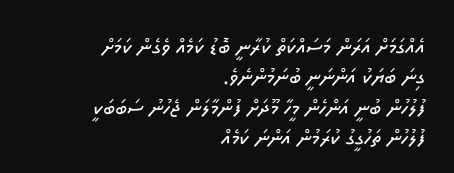އެއްގަމަށް އަރަން މަސައްކަތް ކުރާނީ ބޮޑު ކަމެއް ވެގެން ކަމަށް ގިނަ ބަޔަކު އަންނަނީ ބުނަމުންނެވެ.
ފުލުހުން ބުނީ އަންހެން މީހާ މޫދަށް ފުންމާލަން ޖެހުނު ސަބަބަކީ ފުލުހުން ތަހުގީގު ކުރަމުން އަންނަ ކަމެއް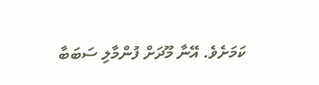ކަމަށެވެ. އޭނާ މޫދަށް ފުންމާލި ސަބަބާ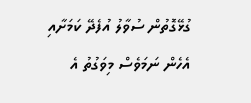ގުޅޭގޮތުން ސުވާލު އުފެދޭ ކަމަށާއި އެހެން ނަމަވެސް މިވަގުތު އެ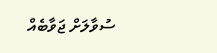ސުވާލަށް ޖަވާބެއް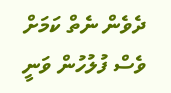ދެވެން ނެތް ކަމަށް ވެސް ފުލުހުން ވަނީ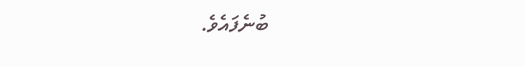ބުނެފައެވެ.